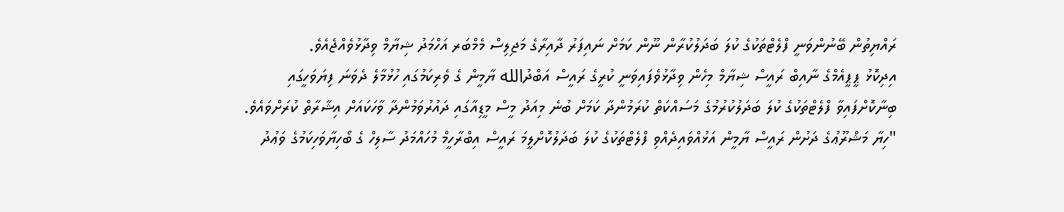ރައްޔިތުން ބޭނުންވަނީ ފްލެޓްތަކުގެ ކުލަ ބަދަލުކުރާން ނޫން ކަމަށް ނައިފަރު ދާއިރާގެ މަޖިލިސް މެމްބަރ އަހްމަދު ޝިޔާމް ވިދާޅުވެއްޖެއެވެ.
އިދިކޮޅު ޕީޕީއެމްގެ ނާއިބް ރައީސް ޝިޔާމް މިހެން ވިދާޅުވެފައިވަނީ ކުރީގެ ރައީސް އަބްދުالله ޔާމީން ގެ ވެރިކަމުގައި ހުޅުމާލެ ދެވަނަ ފިޔަވަހީގައި ބިނާކޮށްފައިވާ ފްލެޓްތަކުގެ ކުލަ ބަދަލުކުރުމުގެ މަސައްކަތް ކުރަމުންދާ ކަމަށް ބުނެ މިއަދު މީސް މީޑިއާގައި ދައުރުވަމުންދާ ވާހަކައަށް އިޝާރާތް ކުރަށްވައެވެ.
"ހިޔާ މަޝްރޫޢުގެ ދަށުން ރައީސް ޔާމީން އަޅުއްވައިދެއްވި ފްލެޓްތަކުގެ ކުލަ ބަދަލުކޮށްލީމަ ރައީސް އިބްރާހީމް މުހައްމަދު ސާލިހް ގެ ބޯހިޔާވަހިކަމުގެ ވަޢުދު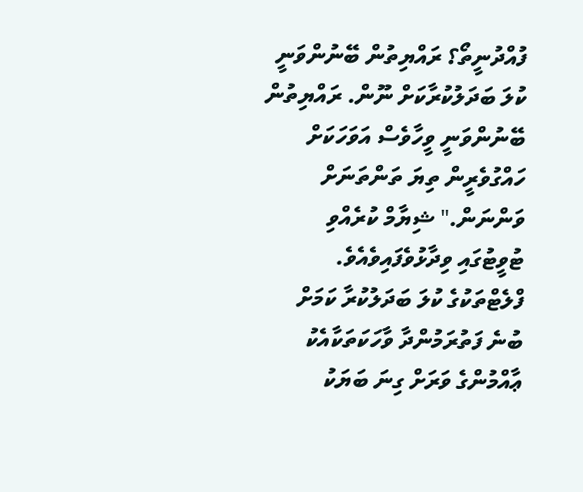ފުއްދުނީތޯ؟ ރައްޔިތުން ބޭނުންވަނީ ކުލަ ބަދަލުކުރާކަށް ނޫން. ރައްޔިތުން ބޭނުންވަނީ ވީހާވެސް އަވަހަކަށް ހައްގުވެރީން ތިޔަ ތަންތަނަށް ވަންނަން." ޝިޔާމް ކުރެއްވި ޓުވީޓުގައި ވިދާޅުވެފައިވެއެވެ.
ފްލެޓްތަކުގެ ކުލަ ބަދަލުކުރާ ކަމަށް ބުނެ ފަތުރަމުންދާ ވާހަކަތަކާއެކު ޢާއްމުންގެ ވަރަށް ގިނަ ބަޔަކު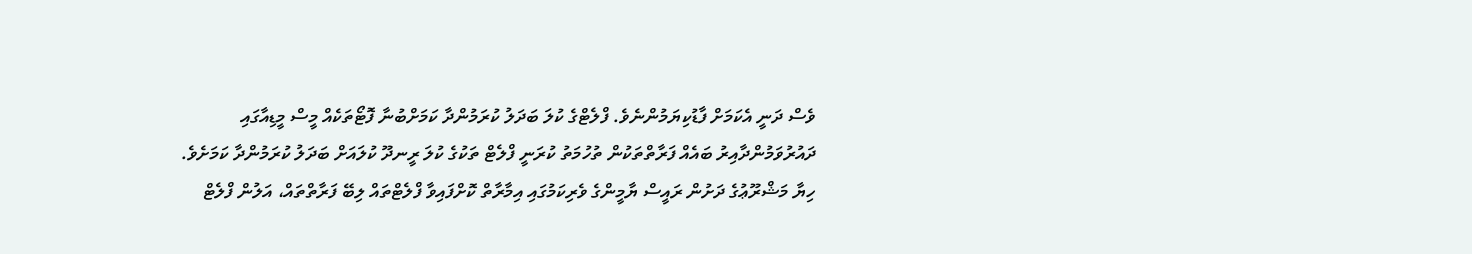ވެސް ދަނީ އެކަމަށް ފާޑުކިޔަމުންނެވެ. ފްލެޓްގެ ކުލަ ބަދަލު ކުރަމުންދާ ކަމަށްބުނާ ފޮޓޯތަކެއް މީސް މީޑިއާގައި ދައުރުވަމުންދާއިރު ބައެއް ފަރާތްތަކުން ތުހުމަތު ކުރަނީ ފްލެޓް ތަކުގެ ކުލަ ރީނދޫ ކުލައަށް ބަދަލު ކުރަމުންދާ ކަމަށެވެ.
ހިޔާ މަޝްރޫޢުގެ ދަށުން ރައީސް ޔާމީންގެ ވެރިކަމުގައި އިމާރާތް ކޮށްފައިވާ ފްލެޓްތައް ލިބޭ ފަރާތްތައް، އަލުން ފްލެޓް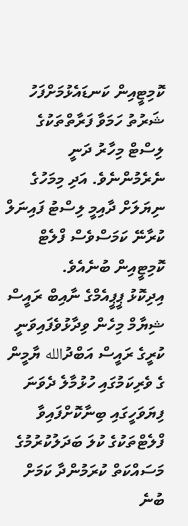ކޮމިޓީއިން ކަނޑައެޅުމަށްފަހު ޝަރުތު ހަމަވާ ފަރާތްތަކުގެ ލިސްޓް މިހާރު ދަނީ ނެރެމުންނެވެ. އަދި މިމަހުގެ ނިޔަލަށް ދާއިމީ ލިސްޓު ފައިނަލް ކުރާނޭ ކަމަސްވެސް ފްލެޓް ކޮމިޓީއިން ބުނެއެވެ.
އިދިކޮޅު ޕީޕީއެމްގެ ނާއިބް ރައީސް ޝިޔާމް މިހެން ވިދާޅުވެފައިވަނީ ކުރީގެ ރައީސް އަބްދުالله ޔާމީން ގެ ވެރިކަމުގައި ހުޅުމާލެ ދެވަނަ ފިޔަވަހީގައި ބިނާކޮށްފައިވާ ފްލެޓްތަކުގެ ކުލަ ބަދަލުކުރުމުގެ މަސައްކަތް ކުރަމުންދާ ކަމަށް ބުނެ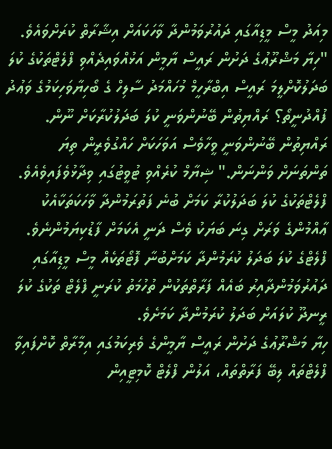މިއަދު މީސް މީޑިއާގައި ދައުރުވަމުންދާ ވާހަކައަށް އިޝާރާތް ކުރަށްވައެވެ.
"ހިޔާ މަޝްރޫޢުގެ ދަށުން ރައީސް ޔާމީން އަޅުއްވައިދެއްވި ފްލެޓްތަކުގެ ކުލަ ބަދަލުކޮށްލީމަ ރައީސް އިބްރާހީމް މުހައްމަދު ސާލިހް ގެ ބޯހިޔާވަހިކަމުގެ ވަޢުދު ފުއްދުނީތޯ؟ ރައްޔިތުން ބޭނުންވަނީ ކުލަ ބަދަލުކުރާކަށް ނޫން. ރައްޔިތުން ބޭނުންވަނީ ވީހާވެސް އަވަހަކަށް ހައްގުވެރީން ތިޔަ ތަންތަނަށް ވަންނަން." ޝިޔާމް ކުރެއްވި ޓުވީޓުގައި ވިދާޅުވެފައިވެއެވެ.
ފްލެޓްތަކުގެ ކުލަ ބަދަލުކުރާ ކަމަށް ބުނެ ފަތުރަމުންދާ ވާހަކަތަކާއެކު ޢާއްމުންގެ ވަރަށް ގިނަ ބަޔަކު ވެސް ދަނީ އެކަމަށް ފާޑުކިޔަމުންނެވެ. ފްލެޓްގެ ކުލަ ބަދަލު ކުރަމުންދާ ކަމަށްބުނާ ފޮޓޯތަކެއް މީސް މީޑިއާގައި ދައުރުވަމުންދާއިރު ބައެއް ފަރާތްތަކުން ތުހުމަތު ކުރަނީ ފްލެޓް ތަކުގެ ކުލަ ރީނދޫ ކުލައަށް ބަދަލު ކުރަމުންދާ ކަމަށެވެ.
ހިޔާ މަޝްރޫޢުގެ ދަށުން ރައީސް ޔާމީންގެ ވެރިކަމުގައި އިމާރާތް ކޮށްފައިވާ ފްލެޓްތައް ލިބޭ ފަރާތްތައް، އަލުން ފްލެޓް ކޮމިޓީއިން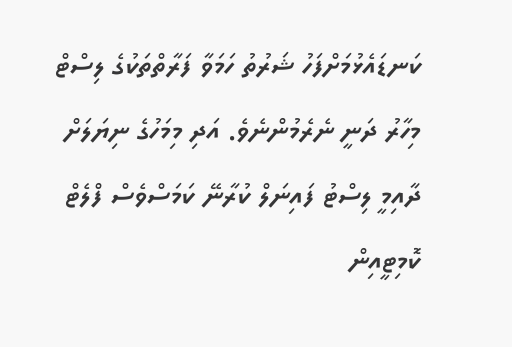ކަނޑައެޅުމަށްފަހު ޝަރުތު ހަމަވާ ފަރާތްތަކުގެ ލިސްޓް މިހާރު ދަނީ ނެރެމުންނެވެ. އަދި މިމަހުގެ ނިޔަލަށް ދާއިމީ ލިސްޓު ފައިނަލް ކުރާނޭ ކަމަސްވެސް ފްލެޓް ކޮމިޓީއިން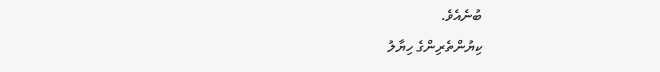ބުނެއެވެ.
ކިޔުންތެރިންގެ ހިޔާލު